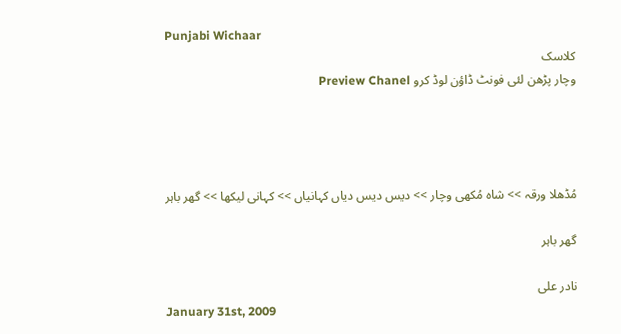Punjabi Wichaar
کلاسک
وچار پڑھن لئی فونٹ ڈاؤن لوڈ کرو Preview Chanel




مُڈھلا ورقہ >> شاہ مُکھی وچار >> دیس دیس دیاں کہانیاں >> کہانی لیکھا >> گھر باہر

گھر باہر

نادر علی
January 31st, 2009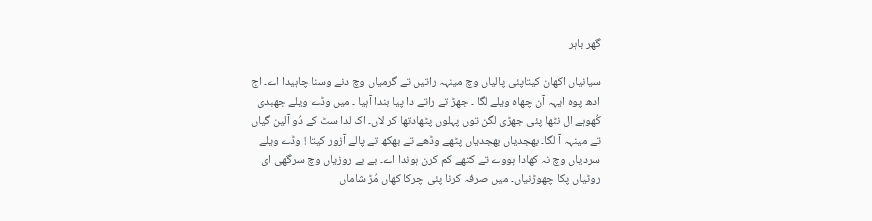گھر باہر

سیانیاں اکھان کیتاپئی پالیاں وچ مینہہ راتیں تے گرمیاں وچ دنے وسنا چاہیدا اے۔ اج ادھ پوہ ایہہ آن چھاہ ویلے لگا ۔ جھڑ تے راتے دا پیا بندا آہیا ۔ میں وڈے ویلے جھبدی کُھوہے ال نٹھا پئی جھڑی لگن توں پہلوں پٹھادتھا کر لاں۔ اک لدا سٹ کے دُو آلین گیاں تے مینہہ آ لگا۔ بھجدیاں بھجدیاں پٹھے وڈھے تے بھکھ تے پالے آزور کیتا ! وڈے ویلے سردیاں وچ نہ کھادا ہووے تے کتھے کم کرن ہوندا اے۔ بے بے روزیاں وچ سرگھی ای روٹیاں پکا چھوڑنیاں۔ میں صرفہ کرنا پئی چرکا کھاں مُڑ شاماں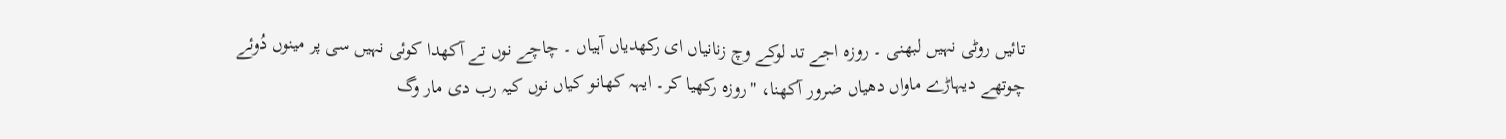تائیں روٹی نہیں لبھنی ۔ روزہ اجے تد لوکے وچ زنانیاں ای رکھدیاں آہیاں ۔ چاچے نوں تے آکھدا کوئی نہیں سی پر مینوں دُوئے چوتھے دیہاڑے ماواں دھیاں ضرور آکھنا، "روزہ رکھیا کر۔ ایہہ کھانو کیاں نوں کیہ رب دی مار وگ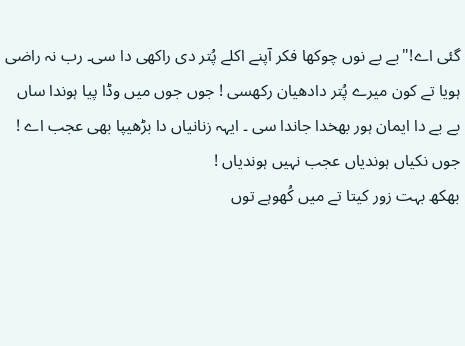گئی اے!"بے بے نوں چوکھا فکر آپنے اکلے پُتر دی راکھی دا سی۔ رب نہ راضی ہویا تے کون میرے پُتر دادھیان رکھسی ! جوں جوں میں وڈا پیا ہوندا ساں
بے بے دا ایمان ہور بھخدا جاندا سی ۔ ایہہ زنانیاں دا بڑھیپا بھی عجب اے ! جوں نکیاں ہوندیاں عجب نہیں ہوندیاں !
بھکھ بہت زور کیتا تے میں کُھوہے توں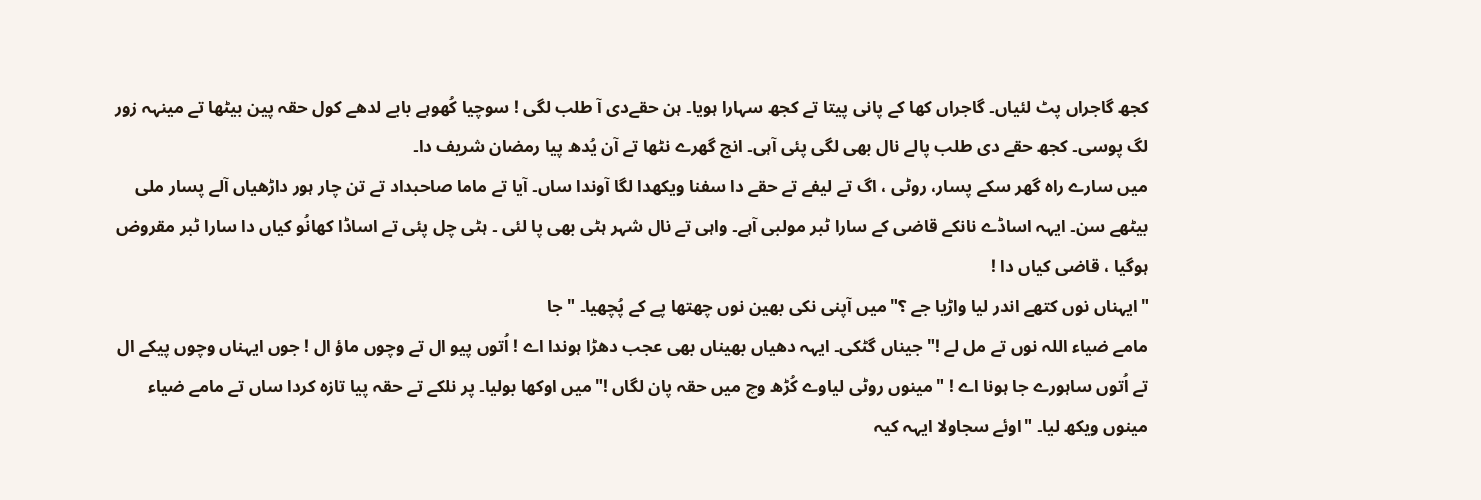کجھ گاجراں پٹ لئیاں۔ گاجراں کھا کے پانی پیتا تے کجھ سہارا ہویا۔ ہن حقےدی آ طلب لگی ! سوچیا کُھوہے بابے لدھے کول حقہ پین بیٹھا تے مینہہ زور لگ پوسی۔ کجھ حقے دی طلب پالے نال بھی لگی پئی آہی۔ انج گھرے نٹھا تے آن یُدھ پیا رمضان شریف دا۔
میں سارے راہ گھر سکے پسار، روٹی ، اگ تے لیفے تے حقے دا سفنا ویکھدا لگا آوندا ساں۔ آیا تے ماما صاحبداد تے تن چار ہور داڑھیاں آلے پسار ملی بیٹھے سن۔ ایہہ اساڈے نانکے قاضی کے سارا ٹبر مولبی آہے۔ واہی تے نال شہر ہٹی بھی پا لئی ۔ ہٹی چل پئی تے اساڈا کھانُو کیاں دا سارا ٹبر مقروض ہوگیا ، قاضی کیاں دا !
"ایہناں نوں کتھے اندر لیا واڑیا جے ؟"میں آپنی نکی بھین نوں چھتھا پے کے پُچھیا۔ "جا
مامے ضیاء اللہ نوں تے مل لے !"جیناں گٹکی۔ ایہہ دھیاں بھیناں بھی عجب دھڑا ہوندا اے ! اُتوں پیو ال تے وچوں ماؤ ال ! جوں ایہناں وچوں پیکے ال تے اُتوں ساہورے جا ہونا اے ! "مینوں روٹی لیاوے کُڑھ وچ میں حقہ پان لگاں !"میں اوکھا بولیا۔ پر نلکے تے حقہ پیا تازہ کردا ساں تے مامے ضیاء مینوں ویکھ لیا۔ "اوئے سجاولا ایہہ کیہ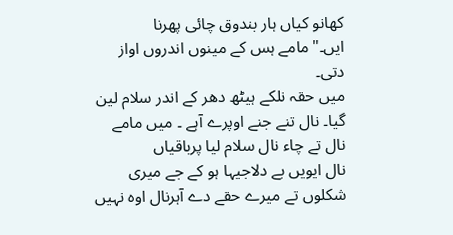کھانو کیاں ہار بندوق چائی پھرنا ایں۔"مامے ہس کے مینوں اندروں اواز دتی۔
میں حقہ نلکے ہیٹھ دھر کے اندر سلام لین گیا۔ نال تنے جنے اوپرے آہے ۔ میں مامے نال تے چاء نال سلام لیا پرباقیاں
نال ایویں بے دلاجیہا ہو کے جے میری شکلوں تے میرے حقے دے آہرنال اوہ نہیں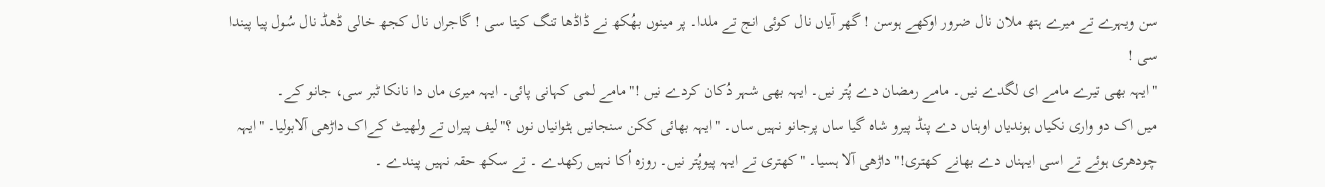سن ویہرے تے میرے ہتھ ملان نال ضرور اوکھے ہوسن ! گھر آیاں نال کوئی انج تے ملدا۔ پر مینوں بھُکھ نے ڈاڈھا تنگ کیتا سی ! گاجراں نال کجھ خالی ڈھڈ نال سُول پیا پیندا سی !
"ایہہ بھی تیرے مامے ای لگدے نیں۔ مامے رمضان دے پُتر نیں۔ ایہہ بھی شہر دُکان کردے نیں !"مامے لمی کہانی پائی۔ ایہہ میری ماں دا نانکا ٹبر سی، جانو کے۔
میں اک دو واری نکیاں ہوندیاں اوہناں دے پنڈ پیرو شاہ گیا ساں پرجانو نہیں ساں۔ "ایہہ بھائی ککن سنجانیں ہٹوانیاں نوں ؟"لیف پیراں تے ولھیٹ کےاک داڑھی آلابولیا۔ "ایہہ چودھری ہوئے تے اسی ایہناں دے بھانے کھتری!"داڑھی آلا ہسیا۔ "کھتری تے ایہہ پیوپُتر نیں۔ روزہ اُکا نہیں رکھدے ۔ تے سکھ حقہ نہیں پیندے ۔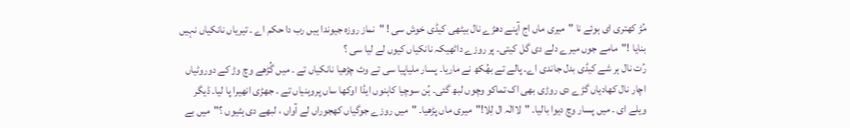مُڑ کھتری ای ہوئے نا "میری ماں اج آپنے دھڑے نال بیٹھی کیڈی خوش سی ! "نماز روزہ جیوندا ہیں رب دا حکم اے ۔ تیریاں نانکیاں نہیں بنایا !"مامے جوں میرے دلے دی گل کیتی۔ پر روزے داٹھیکہ نانکیاں کیوں لے لیا سی ؟
رُت نال ہر شے کیڈی بدل جاندی اے۔ پالے تے بھُکھ نے ماریا۔ پسار ملیاپیا سی تے وٹ چڑھیا نانکیاں تے ۔ میں گُڑھے وچ وڑ کے دوروٹیاں اچار نال کھادیاں گڑے دی روڑی بھی اک تماکو وچوں لبھ گئی۔ ہُن سوچیا کاہنوں ایڈا اوکھا ساں پروہنیاں تے ۔ جھڑی انھیرا پا لیا۔ ڈیگر ویلے ای ۔ میں پسار وچ دیوا بالیا۔ "لاالٰہ ال لِلا!"میری ماں پڑھیا۔ "میں روزے جوگیاں کھجوراں لے آواں ، لبھے دی ہٹیوں ؟"میں بے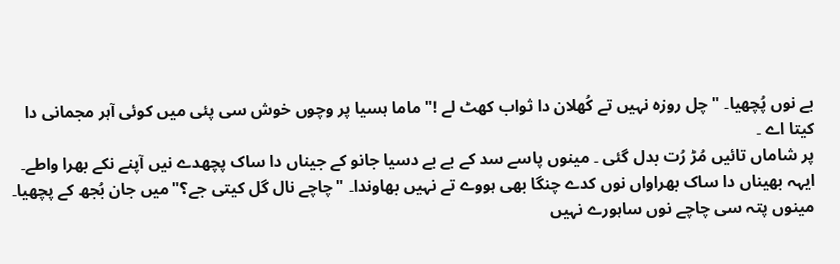بے نوں پُچھیا۔ "چل روزہ نہیں تے کُھلان دا ثواب کھٹ لے !"ماما ہسیا پر وچوں خوش سی پئی میں کوئی آہر مجمانی دا کیتا اے ۔
پر شاماں تائیں مُڑ رُت بدل گئی ۔ مینوں پاسے سد کے بے بے دسیا جانو کے جیناں دا ساک پچھدے نیں آپنے نکے بھرا واطے۔ ایہہ بھیناں دا ساک بھراواں نوں کدے چنگا بھی ہووے تے نہیں بھاوندا۔ "چاچے نال گل کیتی جے؟"میں جان بُجھ کے پچھیا۔ مینوں پتہ سی چاچے نوں ساہورے نہیں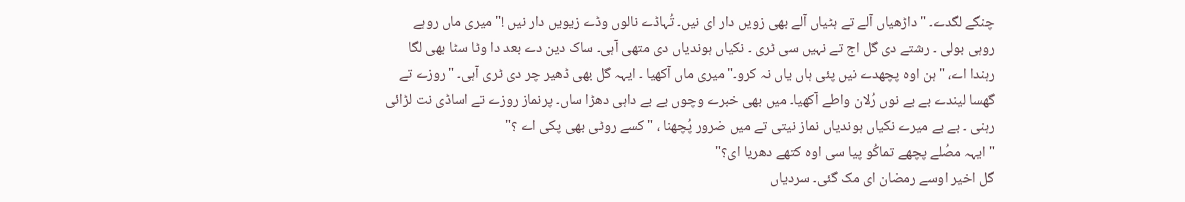چنگے لگدے۔ "داڑھیاں آلے تے ہٹیاں آلے بھی زویں دار ای نیں۔ تُہاڈے نالوں وڈے زیویں دار نیں !"میری ماں روہے روہی بولی ۔ رشتے دی گل اج تے نہیں سی ٹری ۔ نکیاں ہوندیاں دی متھی آہی۔ ساک دین دے بعد دا وٹا سٹا بھی لگا رہندا اے، "ہن اوہ پچھدے نیں پئی ہاں یاں نہ کرو۔"میری ماں آکھیا ۔ ایہہ گل بھی ڈھیر چر دی ٹری آہی۔ "روزے تے گھسا لیندے بے بے نوں رُلان واطے آکھیا۔ میں بھی خبرے وچوں بے بے داہی دھڑا ساں۔ پرنماز روزے تے اساڈی نت لڑائی رہنی ۔ بے بے میرے نکیاں ہوندیاں نماز نیتی تے میں ضرور پُچھنا ، "کسے روٹی بھی پکی اے ؟"
"ایہہ مصُلے پچھے تماکُو پیا سی اوہ کتھے دھریا ای؟"
گل اخیر اوسے رمضان ای مک گئی۔ سردیاں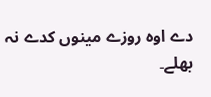دے اوہ روزے مینوں کدے نہ بھلے۔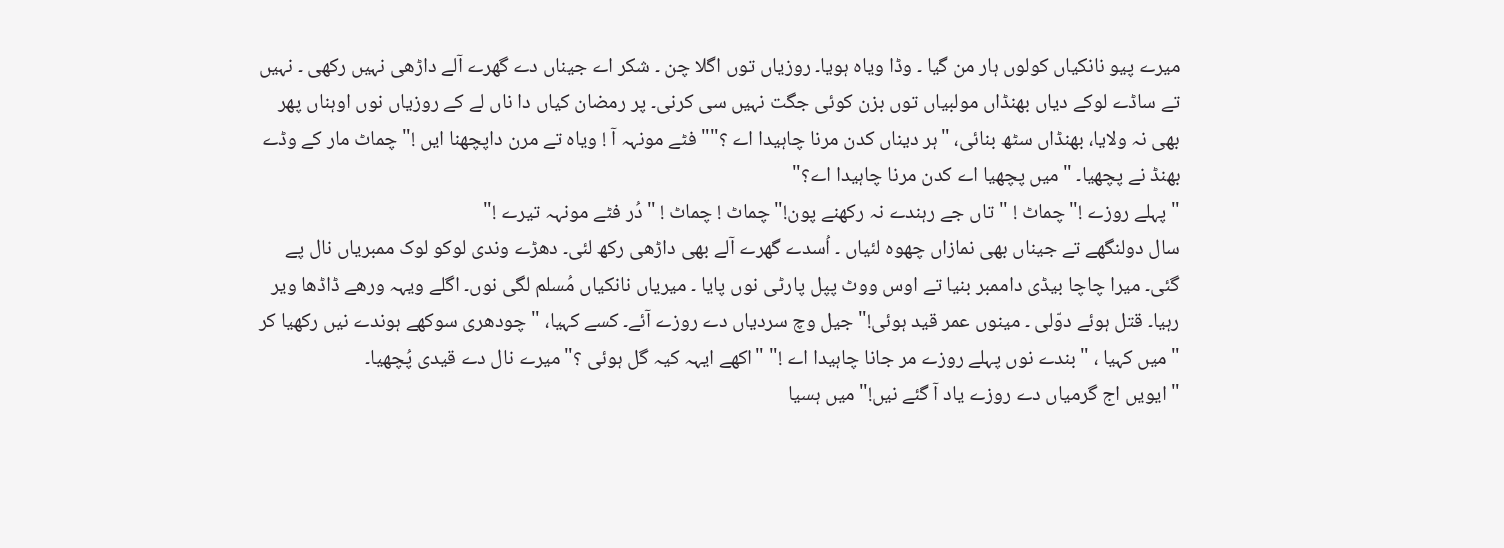میرے پیو نانکیاں کولوں ہار من گیا ۔ وڈا ویاہ ہویا۔ روزیاں توں اگلا چن ۔ شکر اے جیناں دے گھرے آلے داڑھی نہیں رکھی ۔ نہیں تے ساڈے لوکے دیاں بھنڈاں مولبیاں توں بزن کوئی جگت نہیں سی کرنی۔ پر رمضان کیاں دا ناں لے کے روزیاں نوں اوہناں پھر بھی نہ ولایا، بھنڈاں سٹھ بنائی، "ہر دیناں کدن مرنا چاہیدا اے ؟""فٹے مونہہ آ ! ویاہ تے مرن داپچھنا ایں !"چماٹ مار کے وڈے بھنڈ نے پچھیا۔ "میں پچھیا اے کدن مرنا چاہیدا اے؟"
"پہلے روزے !"چماٹ ! "تاں جے رہندے نہ رکھنے پون!"چماٹ ! چماٹ ! "دُر فٹے مونہہ تیرے !"
سال دولنگھے تے جیناں بھی نمازاں چھوہ لئیاں ۔ اُسدے گھرے آلے بھی داڑھی رکھ لئی۔ دھڑے وندی لوکو لوک ممبریاں نال پے گئی۔ میرا چاچا بیڈی داممبر بنیا تے اوس ووٹ پپل پارٹی نوں پایا ۔ میریاں نانکیاں مُسلم لگی نوں۔ اگلے ویہہ ورھے ڈاڈھا ویر رہیا۔ قتل ہوئے دوّلی ۔ مینوں عمر قید ہوئی!"جیل وچ سردیاں دے روزے آئے۔ کسے کہیا، "چودھری سوکھے ہوندے نیں رکھیا کر "میں کہیا ، "بندے نوں پہلے روزے مر جانا چاہیدا اے !" "اکھے ایہہ کیہ گل ہوئی ؟"میرے نال دے قیدی پُچھیا۔
"ایویں اج گرمیاں دے روزے یاد آ گئے نیں!"میں ہسیا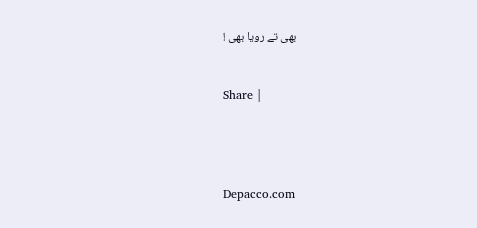بھی تے رویا بھی !


Share |




Depacco.com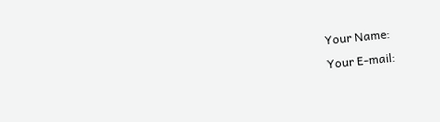Your Name:
Your E-mail: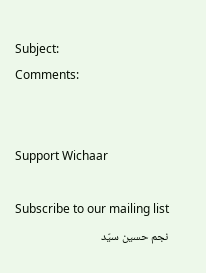Subject:
Comments:


Support Wichaar

Subscribe to our mailing list
نجم حسین سیّد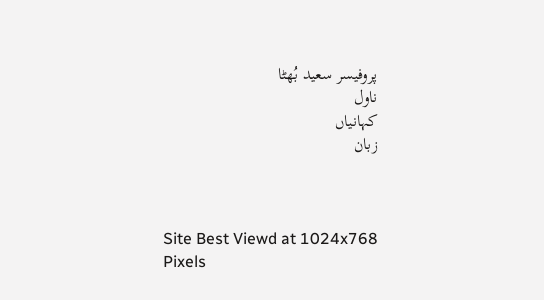پروفیسر سعید بُھٹا
ناول
کہانیاں
زبان



Site Best Viewd at 1024x768 Pixels